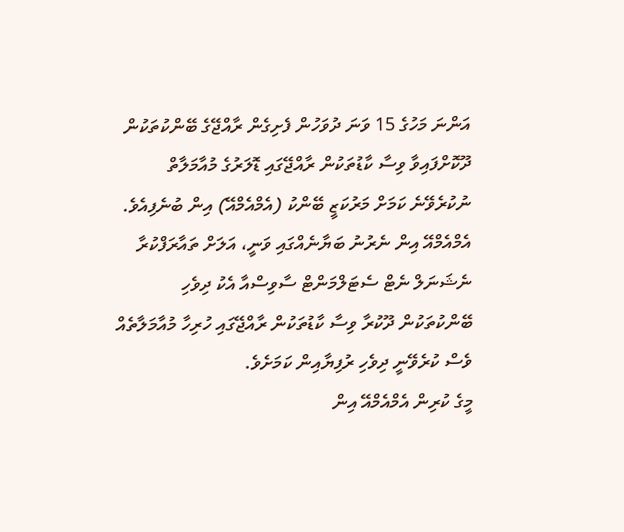އަންނަ މަހުގެ 15 ވަނަ ދުވަހުން ފެށިގެން ރާއްޖޭގެ ބޭންކުތަކުން ދޫކޮށްފައިވާ ވިސާ ކާޑުތަކުން ރާއްޖޭގައި ޑޮލަރުގެ މުއާމަލާތް ނުކުރެވޭނެ ކަމަށް މަރުކަޒީ ބޭންކު (އެމްއެމްއޭ) އިން ބުނެފިއެވެ.
އެމްއެމްއޭ އިން ނެރުނު ބަޔާނެއްގައި ވަނީ، އަލަށް ތައާރަފްކުރާ ނެޝަނަލް ނެޓް ސެޓަލްމަންޓް ސާވިސްއާ އެކު ދިވެހި ބޭންކުތަކުން ދޫކުރާ ވިސާ ކާޑުތަކުން ރާއްޖޭގައި ހުރިހާ މުއާމަލާތެއް ވެސް ކުރެވޭނީ ދިވެހި ރުފިޔާއިން ކަމަށެވެ.
މީގެ ކުރިން އެމްއެމްއޭ އިން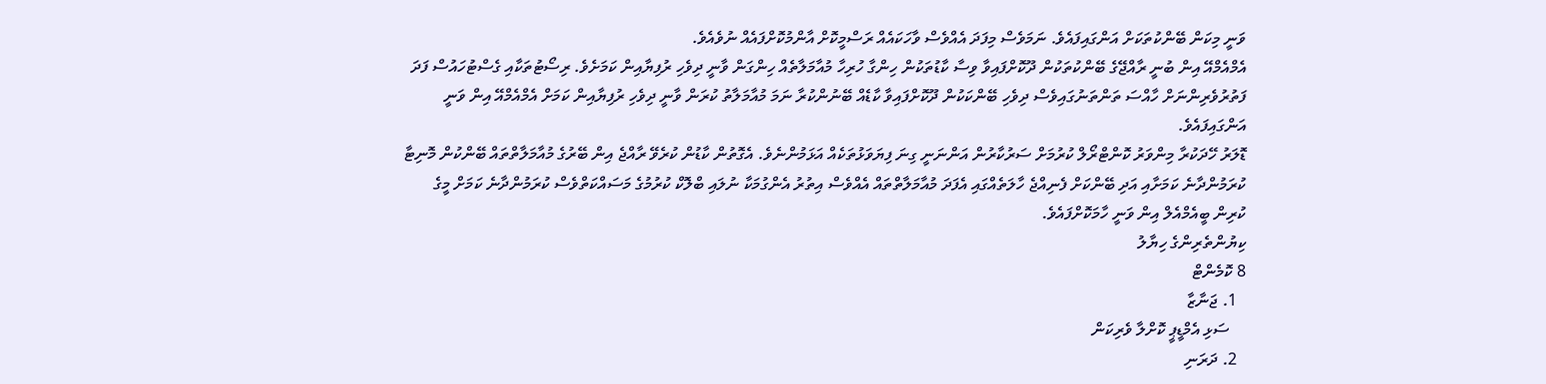ވަނީ މިކަން ބޭންކުތަކަށް އަންގައިފައެވެ. ނަމަވެސް މިފަދަ އެއްވެސް ވާހަކައެއް ރަސްމީކޮށް އާންމުކޮށްފައެއް ނުވެއެވެ.
އެމްއެމްއޭ އިން ބުނީ ރާއްޖޭގެ ބޭންކުތަކުން ދޫކޮށްފައިވާ ވިސާ ކާޑުތަކުން ހިންގާ ހުރިހާ މުއާމަލާތެއް ހިންގަން ވާނީ ދިވެހި ރުފިޔާއިން ކަމަށެވެ. ރިސޯޓުތަކާއި ގެސްޓުހައުސް ފަދަ ފަތުރުވެރިންނަށް ހާއްސަ ތަންތަނުގައިވެސް ދިވެހި ބޭންކަކުން ދޫކޮށްފައިވާ ކާޑެއް ބޭނުންކުރާ ނަމަ މުއާމަލާތު ކުރަން ވާނީ ދިވެހި ރުފިޔާއިން ކަމަށް އެމްއެމްއޭ އިން ވަނީ އަންގައިފައެވެ.
ޑޮލަރު ހޭދަކުރާ މިންވަރު ކޮންޓްރޯލް ކުރުމަށް ސަރުކާރުން އަންނަނީ ގިނަ ފިޔަވަޅުތަކެއް އަޅަމުންނެވެ. އެގޮތުން ކާޑުން ކުރެވޭ ރާއްޖެ އިން ބޭރުގެ މުއާމަލާތްތައް ބޭންކުން މޮނިޓާ ކުރަމުންދާނެ ކަމަށާއި އަދި ބޭންކަށް ފެނިއްޖެ ހާލަތެއްގައި އެފަދަ މުއާމަލާތްތައް އެއްވެސް އިތުރު އެންގުމަކާ ނުލައި ބްލޮކް ކުރުމުގެ މަސައްކަތްވެސް ކުރަމުންދާނެ ކަމަށް މީގެ ކުރިން ބީއެމްއެލް އިން ވަނީ ހާމަކޮށްފައެވެ.
ކިޔުންތެރިންގެ ހިޔާލު
8 ކޮމެންޓް
  1. ޖަނާޒާ
    ސަޅި އެމްޑީޕީ ކޮށްލާ ވެރިކަން
  2. ދަރަނި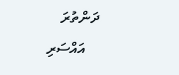ދަންތުރަ
    އައްސަރި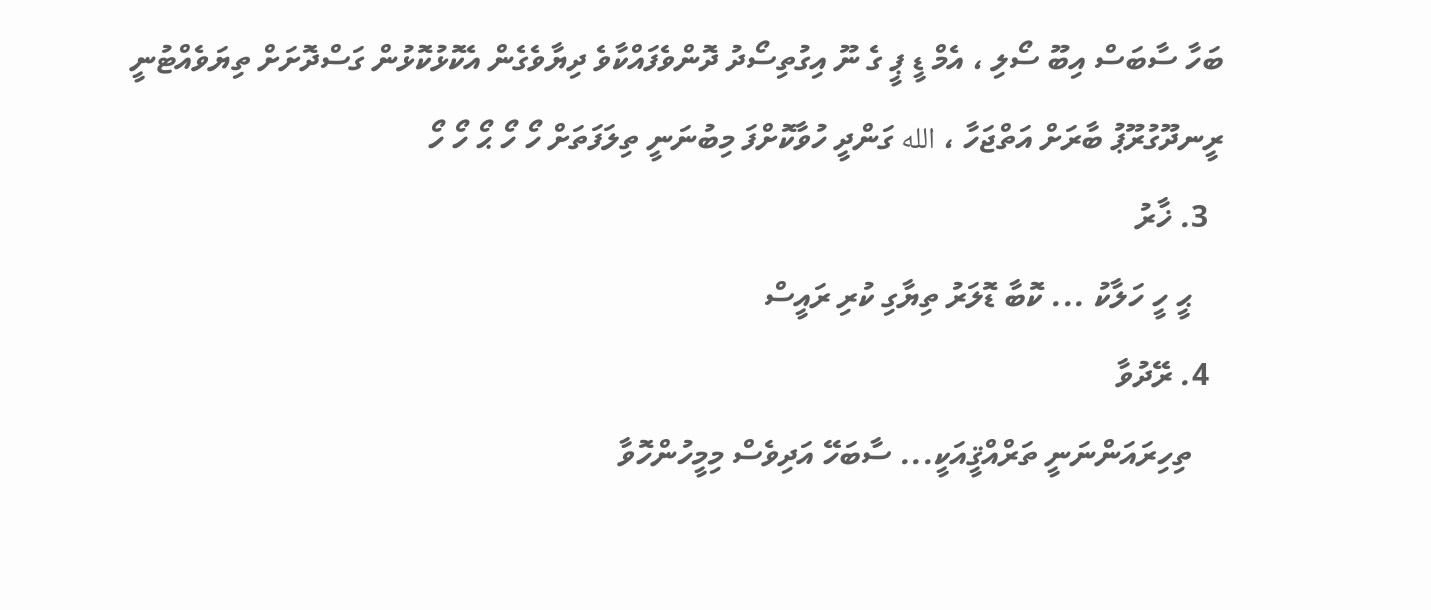ބަހާ ސާބަސް އިބޫ ސޯލި ، އެމް ޑީ ޕީ ގެ ނޫ އިގުތިސޯދު ދޮންވެފައްކާވެ ދިޔާވެގެން އެކޮޅުކޮޅުން ގަސްދޮށަށް ތިޔަވެއްޓުނީ ރީނދޫގުރޫޕު ބާރަށް އަތްޖަހާ ، الله ގަންދީ ހުވާކޮށްފަ މިބުނަނީ ތިލަފަތަށް ހޯ ހޯ ޙޯ ހޯ ހޯ
  3. ޚާރު
    ޙީ ހީ ހަލާކު ... ކޮބާ ޑޮލަރު ތިޔާގި ކުރި ރައީސް
  4. ރޭދުވާ
    ތިހިރައަންނަނީ ތަރްއްޤީއަކީ... ސާބަހޭ އަދިވެސް މިމީހުންހޮވާ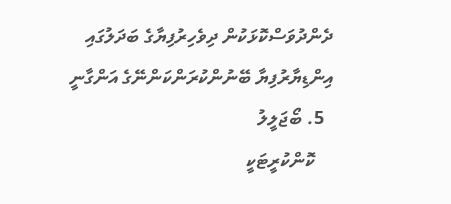ދެންދުވަސްކޮޅަކުން ދިވެހިރުފިޔާގެ ބަދަލުގައި އިންޑިޔާރުފިޔާ ބޭނުންކުރަންކަންނޭގެ އަންގާނީ
  5. ބޯޖަލީލު
    ކޮންކުރީޓަކީ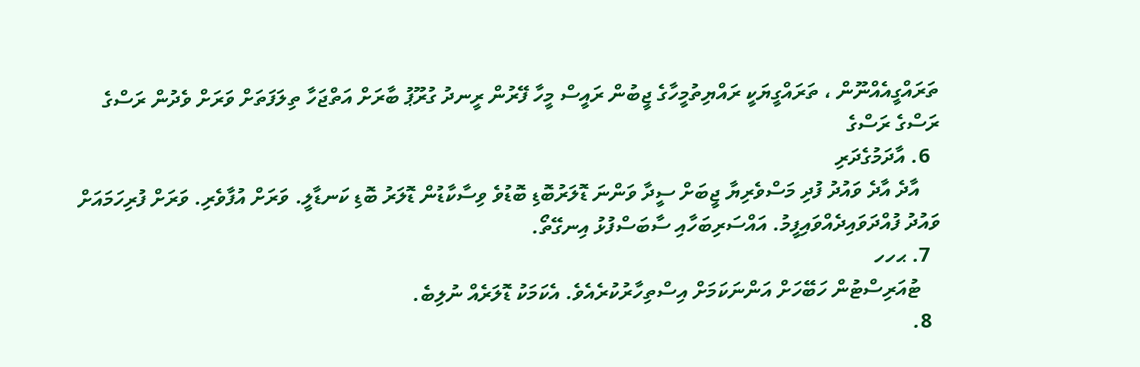ތަރައްގީއެއްނޫން ، ތަރައްގީޔަކީ ރައްޔިތުމީހާގެ ޖީބުން ރައީސް މީހާ ފޭރުން ރީނދު ގުރޫޕު ބާރަށް އަތްޖަހާ ތިލަފަތަށް ވަރަށް ވެދުން ރަސްގެ ރަސްގެ ރަސްގެ
  6. އާދަމުގެދަރި
    އާދެ އާދެ ވައުދު ފުދި މަސްވެރިޔާ ޖީބަށް ސީދާ ވަންނަ ޑޮލަރުބޮޑި ބޮޑުވެ ވިސާކާޑުން ޑޮލަރު ބޮޑި ކަނޑާލީ. ވަރަށް އުފާވެރި. ވަރަށް ފުރިހަމައަށް ވައުދު ފުއްދަވައިދެއްވައިފީމު. އައްސަރިބަހާއި ސާބަސްފުޅު އިނގޭތޯ.
  7. ޙހހ
    ޓުއަރިސްޓުން ހަބޭހަށް އަންނަކަމަށް އިސްތިހާރުކުރެއެވެ. އެކަމަކު ޑޮލަރެއް ނުލިބެ.
  8.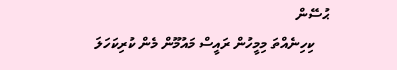ޙުސޭން
    ކިހިނެއްތަ މިމީހުން ރައީސް މައުމޫން މެން ކުރިކަހަލަ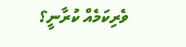ވެރިކަމެއް ކުރާނީ؟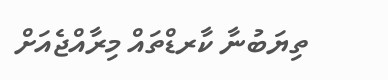ތިޔަބުނާ ކާރޑްތައް މިރާއްޖެއަށް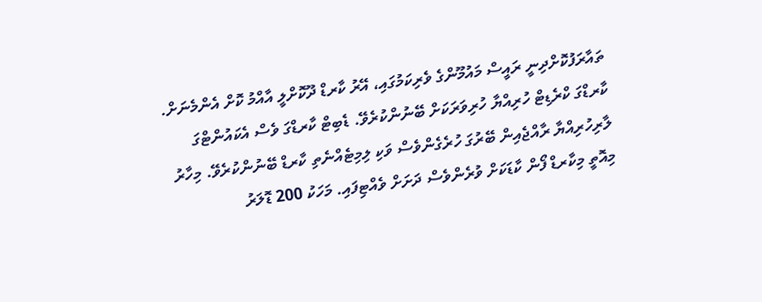ތައާރަފުކޮށްދިނީ ރައީސް މައުމޫންގެ ވެރިކަމުގައި، އޭރު ކާރޑް ދޫކޮށްލީ އާއްމު ކޮށް އެންމެނަށް. ކާރޑްގަ ކްރެޑިޓް ހުރިއްޔާ ހުރިވަރަކަށް ބޭނުންކުރެވޭ. ޑެބިޓް ކާރޑްގަ ވެސް އެކައުންޓްގަ ލާރިހުރިއްޔާ ރާއްޖެއިން ބޭރުގަ ހުރެގެންވެސް ވަކި ލިމިޓެއްނެތި ކާރޑް ބޭނުންކުރެވޭ. މިހާރު މިއޮތީ މިކާރޑް ފޯން ކާޑަކަށް ވުރެންވެސް ދަށަށް ވެއްޓިފައި. މަހަކު 200 ޑޮލަރު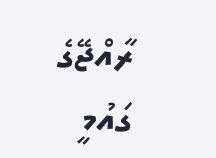ރާއްޖޭގެ ގައުމީ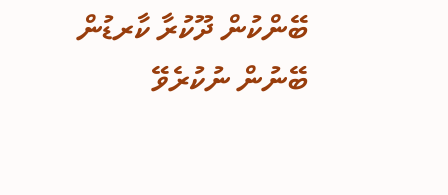ބޭންކުން ދޫކުރާ ކާރޑުން ބޭނުން ނުކުރެވޭ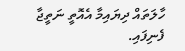ހާލަތައް ދިޔައިމާ އެއޮތީ ނަތީޖާ ފެނިފައި.